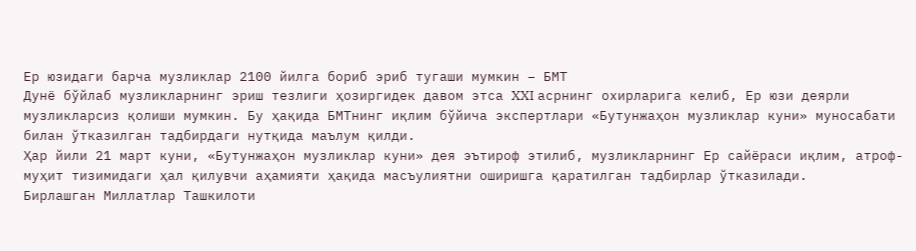Ер юзидаги барча музликлар 2100 йилга бориб эриб тугаши мумкин – БМТ
Дунё бўйлаб музликларнинг эриш тезлиги ҳозиргидек давом этса XXI асрнинг охирларига келиб, Ер юзи деярли музликларсиз қолиши мумкин. Бу ҳақида БМТнинг иқлим бўйича экспертлари «Бутунжаҳон музликлар куни» муносабати билан ўтказилган тадбирдаги нутқида маълум қилди.
Ҳар йили 21 март куни, «Бутунжаҳон музликлар куни» дея эътироф этилиб, музликларнинг Ер сайёраси иқлим, атроф-муҳит тизимидаги ҳал қилувчи аҳамияти ҳақида масъулиятни оширишга қаратилган тадбирлар ўтказилади.
Бирлашган Миллатлар Ташкилоти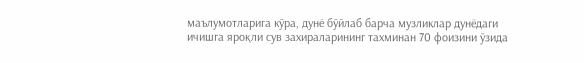маълумотларига кўра, дунё бўйлаб барча музликлар дунёдаги ичишга яроқли сув захираларининг тахминан 70 фоизини ўзида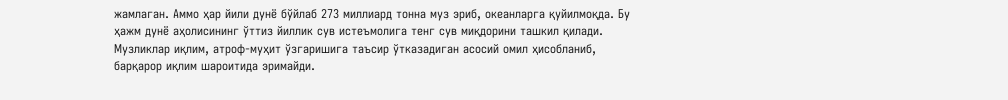жамлаган. Аммо ҳар йили дунё бўйлаб 273 миллиард тонна муз эриб, океанларга қуйилмоқда. Бу ҳажм дунё аҳолисининг ўттиз йиллик сув истеъмолига тенг сув миқдорини ташкил қилади.
Музликлар иқлим, атроф-муҳит ўзгаришига таъсир ўтказадиган асосий омил ҳисобланиб, барқарор иқлим шароитида эримайди.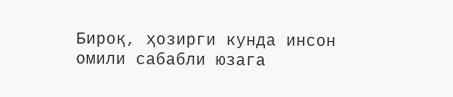Бироқ, ҳозирги кунда инсон омили сабабли юзага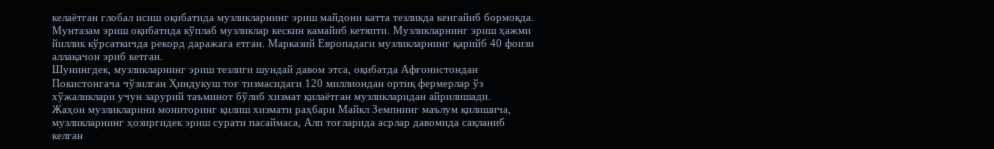келаётган глобал исиш оқибатида музликларнинг эриш майдони катта тезликда кенгайиб бормоқда. Мунтазам эриш оқибатида кўплаб музликлар кескин камайиб кетяпти. Музликларнинг эриш ҳажми йиллик кўрсаткичда рекорд даражага етган. Марказий Европадаги музликларнинг қарийб 40 фоизи аллақачон эриб кетган.
Шунингдек, музликларнинг эриш тезлиги шундай давом этса, оқибатда Афғонистондан Покистонгача чўзилган Ҳиндукуш тоғ тизмасидаги 120 миллиондан ортиқ фермерлар ўз хўжаликлари учун зарурий таъминот бўлиб хизмат қилаётган музликларидан айрилишади.
Жаҳон музликларини мониторинг қилиш хизмати раҳбари Майкл Земпнинг маълум қилишича, музликларнинг ҳозиргидек эриш сурати пасаймаса, Алп тоғларида асрлар давомида сақланиб келган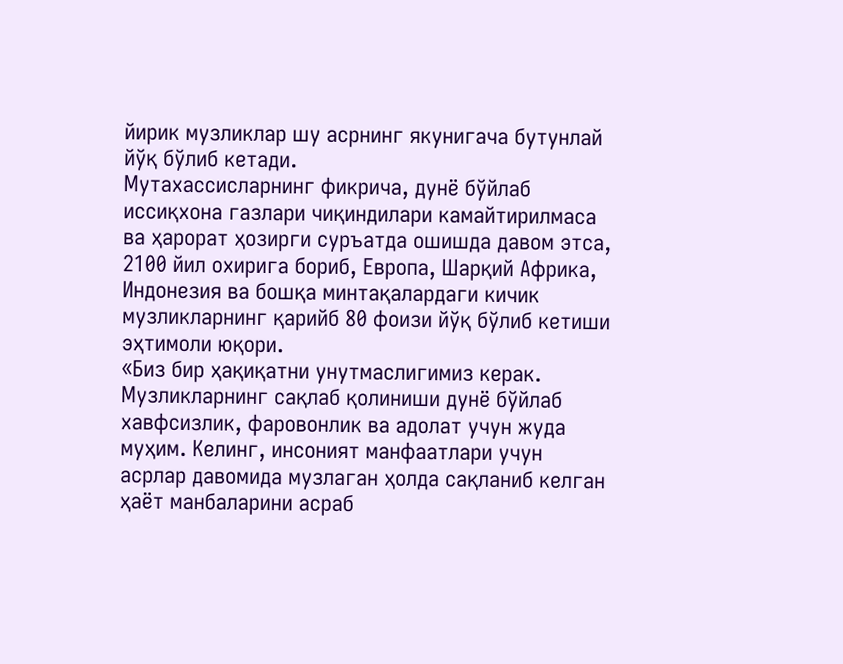йирик музликлар шу асрнинг якунигача бутунлай йўқ бўлиб кетади.
Мутахассисларнинг фикрича, дунё бўйлаб иссиқхона газлари чиқиндилари камайтирилмаса ва ҳарорат ҳозирги суръатда ошишда давом этса, 2100 йил охирига бориб, Европа, Шарқий Африка, Индонезия ва бошқа минтақалардаги кичик музликларнинг қарийб 80 фоизи йўқ бўлиб кетиши эҳтимоли юқори.
«Биз бир ҳақиқатни унутмаслигимиз керак. Музликларнинг сақлаб қолиниши дунё бўйлаб хавфсизлик, фаровонлик ва адолат учун жуда муҳим. Келинг, инсоният манфаатлари учун асрлар давомида музлаган ҳолда сақланиб келган ҳаёт манбаларини асраб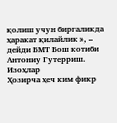қолиш учун биргаликда ҳаракат қилайлик », – дейди БМТ Бош котиби Антониу Гутерриш.
Изоҳлар
Ҳозирча ҳеч ким фикр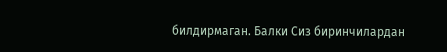билдирмаган. Балки Сиз биринчилардан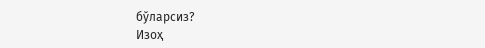бўларсиз?
Изоҳ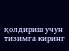қолдириш учун тизимга киринг